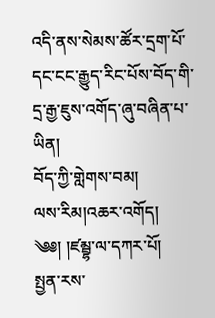འདི་ནས་སེམས་ཚོར་དྲག་པོ་དང་ངང་རྒྱུད་རིང་པོས་བོད་གི་དྲ་རྒྱ་ཇུས་འགོད་ཞུ་བཞིན་པ་ཡིན།
བོད་ཀྱི་གླེགས་བམ།
ལས་རིམ།འཆར་འགོད།
༄༅། །ཛམྦྷ་ལ་དཀར་པོ།
སྤྱན་རས་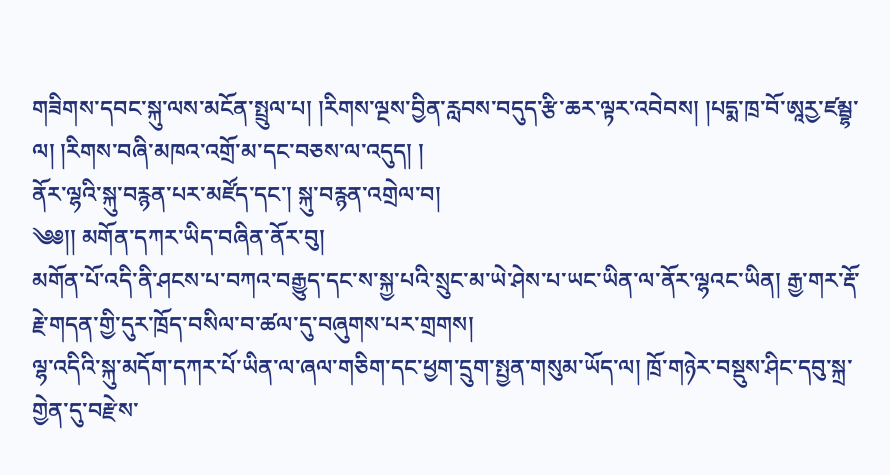གཟིགས་དབང་སྐུ་ལས་མངོན་སྤྲུལ་པ། །རིགས་ལྔས་བྱིན་རླབས་བདུད་རྩི་ཆར་ལྟར་འབེབས། །པདྨ་ཁྲ་བོ་ཨཱརྱ་ཛམྦྷ་ལ། །རིགས་བཞི་མཁའ་འགྲོ་མ་དང་བཅས་ལ་འདུད། །
ནོར་ལྷའི་སྐུ་བརྙན་པར་མཛོད་དང་། སྐུ་བརྙན་འགྲེལ་བ།
༄༅།། མགོན་དཀར་ཡིད་བཞིན་ནོར་བུ།
མགོན་པོ་འདི་ནི་ཤངས་པ་བཀའ་བརྒྱུད་དང་ས་སྐྱ་པའི་སྲུང་མ་ཡེ་ཤེས་པ་ཡང་ཡིན་ལ་ནོར་ལྷའང་ཡིན། རྒྱ་གར་རྡོ་རྗེ་གདན་གྱི་དུར་ཁྲོད་བསིལ་བ་ཚལ་དུ་བཞུགས་པར་གྲགས།
ལྷ་འདིའི་སྐུ་མདོག་དཀར་པོ་ཡིན་ལ་ཞལ་གཅིག་དང་ཕྱག་དྲུག་སྤྱན་གསུམ་ཡོད་ལ། ཁྲོ་གཉེར་བསྡུས་ཤིང་དབུ་སྐྲ་གྱེན་དུ་བརྫེས་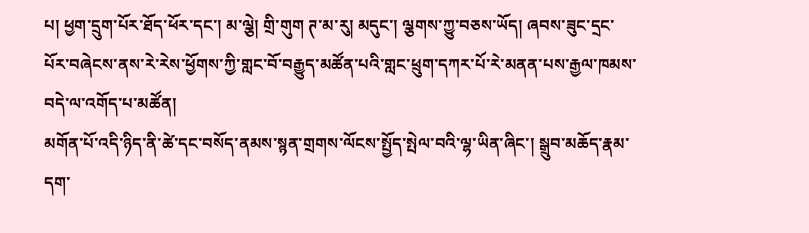པ། ཕྱག་དྲུག་པོར་ཐོད་ཕོར་དང་། མ་ལྕེ། གྲི་གུག ཊ་མ་རུ། མདུང་། ལྕགས་ཀྱུ་བཅས་ཡོད། ཞབས་ཟུང་དྲང་པོར་བཞེངས་ནས་རེ་རེས་ཕྱོགས་ཀྱི་གླང་བོ་བརྒྱུད་མཚོན་པའི་གླང་ཕྲུག་དཀར་པོ་རེ་མནན་པས་རྒྱལ་ཁམས་བདེ་ལ་འགོད་པ་མཚོན།
མགོན་པོ་འདི་ཉིད་ནི་ཚེ་དང་བསོད་ནམས་སྙན་གྲགས་ལོངས་སྤྱོད་སྤེལ་བའི་ལྷ་ཡིན་ཞིང་། སྒྲུབ་མཆོད་རྣམ་དག་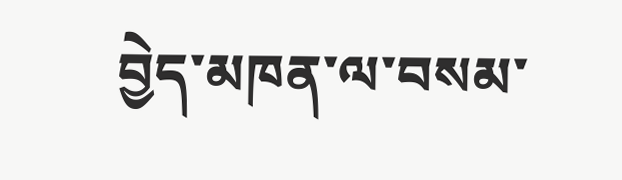བྱེད་མཁན་ལ་བསམ་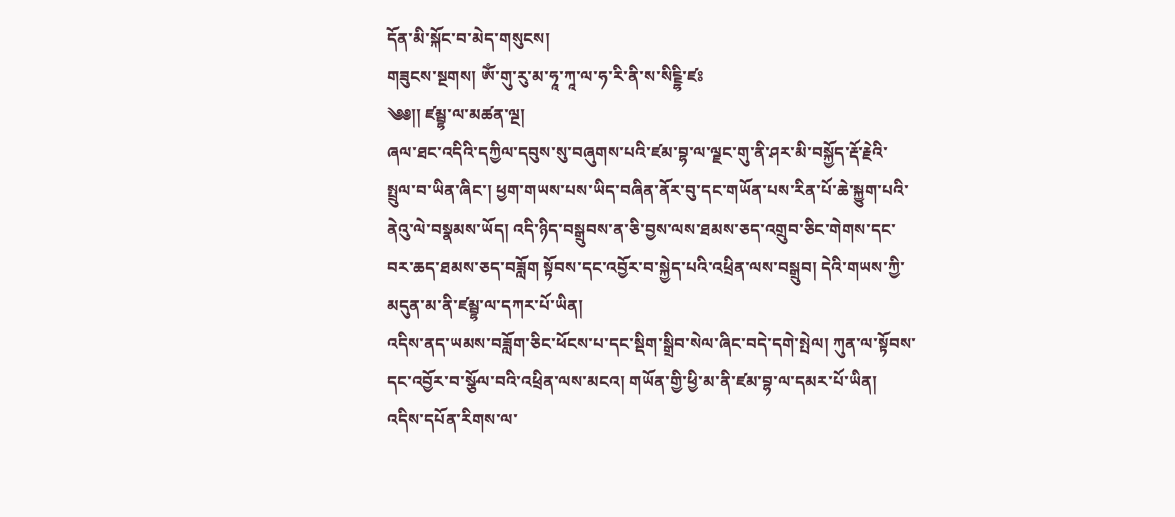དོན་མི་སྐོང་བ་མེད་གསུངས།
གཟུངས་སྔགས། ༀ་གུ་རུ་མ་ཧཱ་ཀཱ་ལ་ཧ་རི་ནི་ས་སིངྔྷི་ཛཿ
༄༅།། ཛམྦྷ་ལ་མཚན་ལྔ།
ཞལ་ཐང་འདིའི་དཀྱིལ་དབུས་སུ་བཞུགས་པའི་ཛམ་བྷ་ལ་ལྗང་གུ་ནི་ཤར་མི་བསྐྱོད་རྡོ་རྗེའི་སྤྲུལ་བ་ཡིན་ཞིང་། ཕྱག་གཡས་པས་ཡིད་བཞིན་ནོར་བུ་དང་གཡོན་པས་རིན་པོ་ཆེ་སྐྱུག་པའི་ནེའུ་ལེ་བསྣམས་ཡོད། འདི་ཉིད་བསྒྲུབས་ན་ཅི་བྱས་ལས་ཐམས་ཅད་འགྲུབ་ཅིང་གེགས་དང་བར་ཆད་ཐམས་ཅད་བཟློག སྟོབས་དང་འབྱོར་བ་སྐྱེད་པའི་འཕྲིན་ལས་བསྒྲུབ། དེའི་གཡས་ཀྱི་མདུན་མ་ནི་ཛམྦྷ་ལ་དཀར་པོ་ཡིན།
འདིས་ནད་ཡམས་བཟློག་ཅིང་ཕོངས་པ་དང་སྡིག་སྒྲིབ་སེལ་ཞིང་བདེ་དགེ་སྤེལ། ཀུན་ལ་སྟོབས་དང་འབྱོར་བ་སྩོལ་བའི་འཕྲིན་ལས་མངའ། གཡོན་གྱི་ཕྱི་མ་ནི་ཛམ་བྷ་ལ་དམར་པོ་ཡིན། འདིས་དཔོན་རིགས་ལ་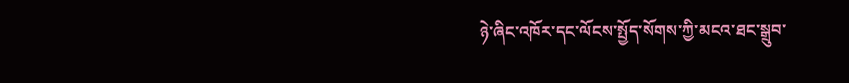ཉེ་ཞིང་འཁོར་དང་ལོངས་སྤྱོད་སོགས་ཀྱི་མངའ་ཐང་སྒྲུབ་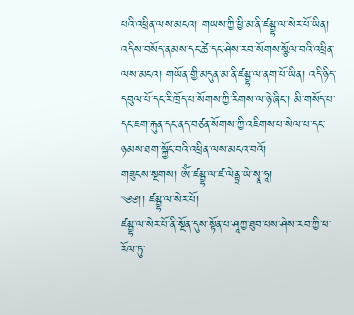པའི་འཕྲིན་ལས་མངའ། གཡས་ཀྱི་ཕྱི་མ་ནི་ཛམྦྷ་ལ་སེར་པོ་ཡིན། འདིས་བསོད་ནམས་དང་ཚེ་དང་ཤེས་རབ་སོགས་སྩོལ་བའི་འཕྲིན་ལས་མངའ། གཡོན་གྱི་མདུན་མ་ནི་ཛམྦྷ་ལ་ནག་པོ་ཡིན། འདི་ཉིད་དབུལ་པོ་དང་རི་ཁྲོད་པ་སོགས་ཀྱི་རིགས་ལ་ཉེ་ཞིང་། མི་གསོད་པ་དང་ཇག་རྐུན་དང་ནད་བཙན་སོགས་ཀྱི་འཇིགས་པ་སེལ་པ་དང་ཉམས་ཐག་སྐྱོང་བའི་འཕྲིན་ལས་མངའ་བའོ།
གཟུངས་སྔགས། ༀ་ཛམྦྷ་ལ་ཛ་ལེནྟྲ་ཡེ་སྭཱ་ཧཱ།
༄༅།། ཛམྦྷ་ལ་སེར་པོ།
ཛམྦྷ་ལ་སེར་པོ་ནི་སྔོན་དུས་སྟོན་པ་ཤཱཀྱ་ཐུབ་པས་ཤེས་རབ་ཀྱི་ཕ་རོལ་ཏུ་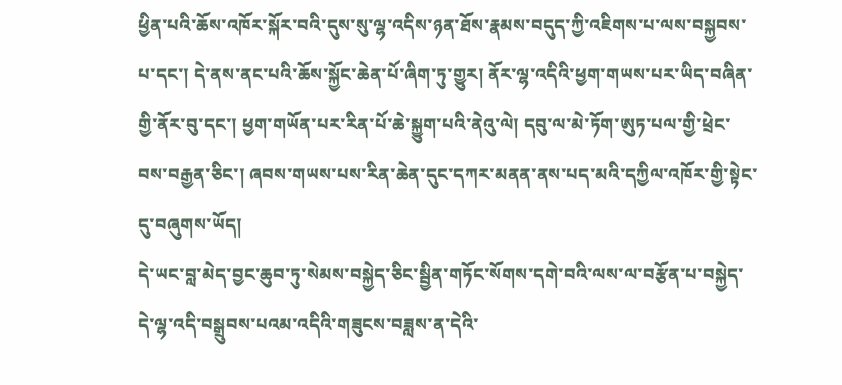ཕྱིན་པའི་ཆོས་འཁོར་སྐོར་བའི་དུས་སུ་ལྷ་འདིས་ཉན་ཐོས་རྣམས་བདུད་ཀྱི་འཇིགས་པ་ལས་བསྐྱབས་པ་དང་། དེ་ནས་ནང་པའི་ཆོས་སྐྱོང་ཆེན་པོ་ཞིག་ཏུ་གྱུར། ནོར་ལྷ་འདིའི་ཕྱག་གཡས་པར་ཡིད་བཞིན་གྱི་ནོར་བུ་དང་། ཕྱག་གཡོན་པར་རིན་པོ་ཆེ་སྐྱུག་པའི་ནེའུ་ལེ། དབུ་ལ་མེ་ཏོག་ཨུཏ་པལ་གྱི་ཕྲེང་བས་བརྒྱན་ཅིང་། ཞབས་གཡས་པས་རིན་ཆེན་དུང་དཀར་མནན་ནས་པད་མའི་དཀྱིལ་འཁོར་གྱི་སྟེང་དུ་བཞུགས་ཡོད།
དེ་ཡང་བླ་མེད་བྱང་ཆུབ་ཏུ་སེམས་བསྐྱེད་ཅིང་སྦྱིན་གཏོང་སོགས་དགེ་བའི་ལས་ལ་བརྩོན་པ་བསྐྱེད་དེ་ལྷ་འདི་བསྒྲུབས་པའམ་འདིའི་གཟུངས་བཟླས་ན་དེའི་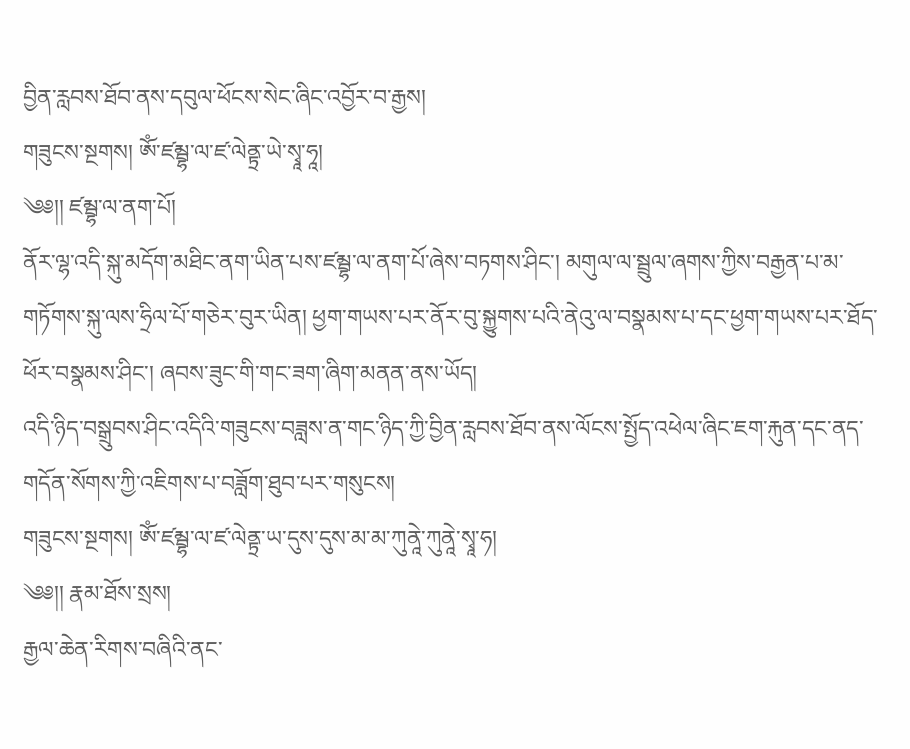བྱིན་རླབས་ཐོབ་ནས་དབུལ་ཕོངས་སེང་ཞིང་འབྱོར་བ་རྒྱས།
གཟུངས་སྔགས། ༀ་ཛམྦྷ་ལ་ཛ་ལེནྟྲ་ཡེ་སྭཱ་ཧཱ།
༄༅།། ཛམྦྷ་ལ་ནག་པོ།
ནོར་ལྷ་འདི་སྐུ་མདོག་མཐིང་ནག་ཡིན་པས་ཛམྦྷ་ལ་ནག་པོ་ཞེས་བཏགས་ཤིང་། མགུལ་ལ་སྦྲུལ་ཞགས་ཀྱིས་བརྒྱན་པ་མ་གཏོགས་སྐུ་ལས་ཧྲིལ་པོ་གཅེར་བུར་ཡིན། ཕྱག་གཡས་པར་ནོར་བུ་སྐྱུགས་པའི་ནེའུ་ལ་བསྣམས་པ་དང་ཕྱག་གཡས་པར་ཐོད་ཕོར་བསྣམས་ཤིང་། ཞབས་ཟུང་གི་གང་ཟག་ཞིག་མནན་ནས་ཡོད།
འདི་ཉིད་བསྒྲུབས་ཤིང་འདིའི་གཟུངས་བཟླས་ན་གང་ཉིད་ཀྱི་བྱིན་རླབས་ཐོབ་ནས་ལོངས་སྤྱོད་འཕེལ་ཞིང་ཇག་རྐུན་དང་ནད་གདོན་སོགས་ཀྱི་འཇིགས་པ་བཟློག་ཐུབ་པར་གསུངས།
གཟུངས་སྔགས། ༀ་ཛམྦྷ་ལ་ཛ་ལེནྟྲ་ཡ་དུས་དུས་མ་མ་ཀུནཱེ་ཀུནཱེ་སྭཱ་ཧ།
༄༅།། རྣམ་ཐོས་སྲས།
རྒྱལ་ཆེན་རིགས་བཞིའི་ནང་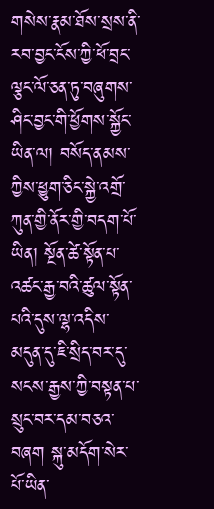གསེས་རྣམ་ཐོས་སྲས་ནི་རབ་བྱང་ངོས་ཀྱི་ཕོ་བྲང་ལྕང་ལོ་ཅན་ཏུ་བཞུགས་ཤིང་བྱང་གི་ཕྱོགས་སྐྱོང་ཡིན་ལ། བསོད་ནམས་ཀྱིས་ཕྱུག་ཅིང་སྐྱེ་འགྲོ་ཀུན་གྱི་ནོར་གྱི་བདག་པོ་ཡིན། སྔོན་ཚེ་སྟོན་པ་འཚང་རྒྱ་བའི་ཚུལ་སྟོན་པའི་དུས་ལྷ་འདིས་མདུན་དུ་ཇི་སྲིད་བར་དུ་སངས་རྒྱས་ཀྱི་བསྟན་པ་སྲུང་བར་དམ་བཅའ་བཞག སྐུ་མདོག་སེར་པོ་ཡིན་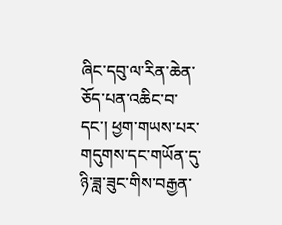ཞིང་དབུ་ལ་རིན་ཆེན་ཅོད་པན་འཆིང་བ་དང་། ཕྱག་གཡས་པར་གདུགས་དང་གཡོན་དུ་ཉི་ཟླ་ཟུང་གིས་བརྒྱན་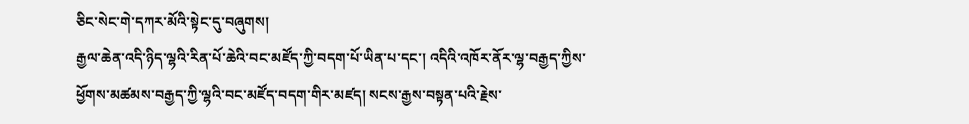ཅིང་སེང་གེ་དཀར་མོའི་སྟེང་དུ་བཞུགས།
རྒྱལ་ཆེན་འདི་ཉིད་ལྷའི་རིན་པོ་ཆེའི་བང་མཛོད་ཀྱི་བདག་པོ་ཡིན་པ་དང་། འདིའི་འཁོར་ནོར་ལྷ་བརྒྱད་ཀྱིས་ཕྱོགས་མཚམས་བརྒྱད་ཀྱི་ལྷའི་བང་མཛོད་བདག་གིར་མཛད། སངས་རྒྱས་བསྟན་པའི་རྗེས་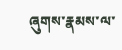ཞུགས་རྣམས་ལ་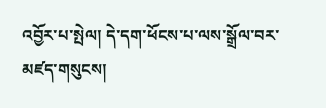འབྱོར་པ་སྤེལ། དེ་དག་ཕོངས་པ་ལས་སྒྲོལ་བར་མཛད་གསུངས།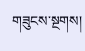གཟུངས་སྔགས།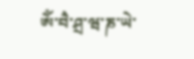ༀ་བཻ་ཤྲ་ཝ་ཎ་ཡེ་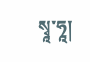སྭཱ་ཧཱ།